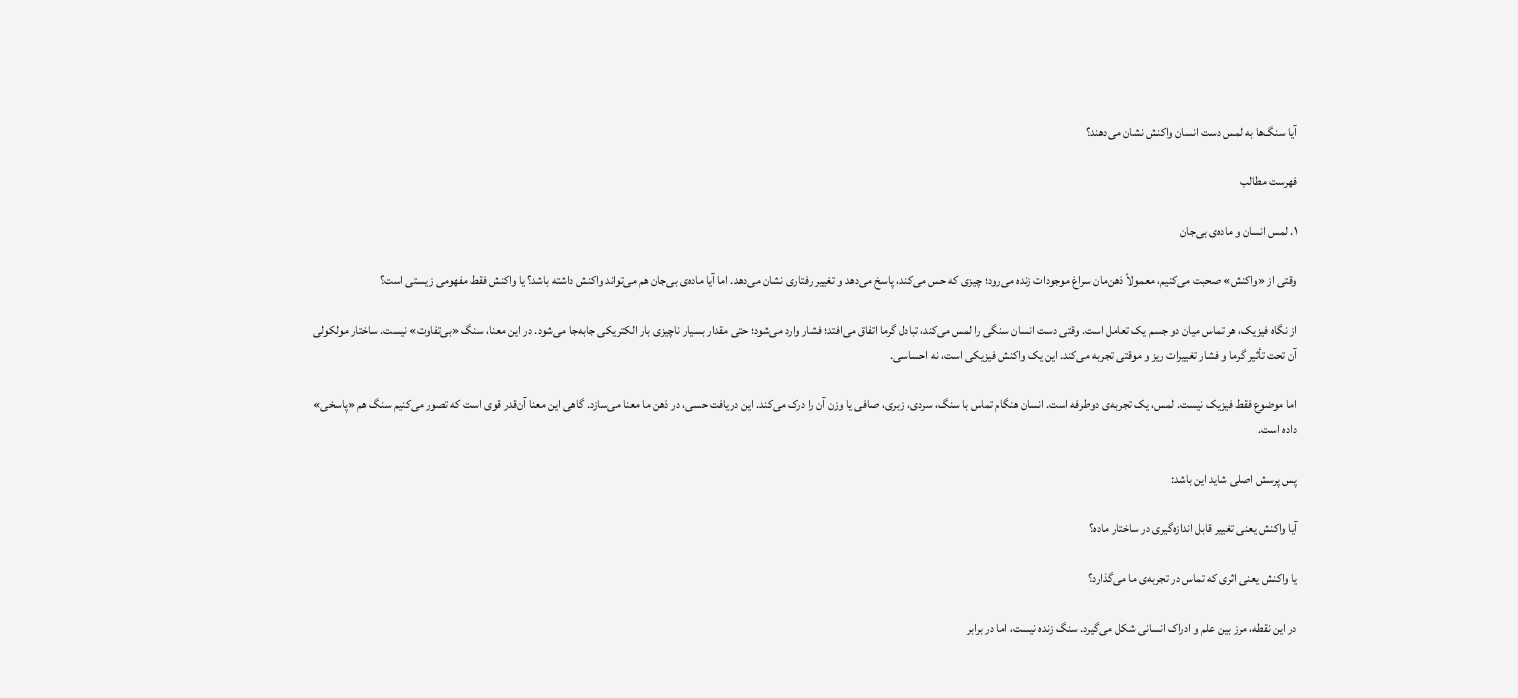آیا سنگ‌ها به لمس دست انسان واکنش نشان می‌دهند؟

فهرست مطالب

۱. لمس انسان و ماده‌ی بی‌جان

وقتی از «واکنش» صحبت می‌کنیم، معمولاً ذهن‌مان سراغ موجودات زنده می‌رود؛ چیزی که حس می‌کند، پاسخ می‌دهد و تغییر رفتاری نشان می‌دهد. اما آیا ماده‌ی بی‌جان هم می‌تواند واکنش داشته باشد؟ یا واکنش فقط مفهومی زیستی است؟

از نگاه فیزیک، هر تماس میان دو جسم یک تعامل است. وقتی دست انسان سنگی را لمس می‌کند، تبادل گرما اتفاق می‌افتد؛ فشار وارد می‌شود؛ حتی مقدار بسیار ناچیزی بار الکتریکی جابه‌جا می‌شود. در این معنا، سنگ «بی‌تفاوت» نیست. ساختار مولکولی آن تحت تأثیر گرما و فشار تغییرات ریز و موقتی تجربه می‌کند. این یک واکنش فیزیکی است، نه احساسی.

اما موضوع فقط فیزیک نیست. لمس، یک تجربه‌ی دوطرفه است. انسان هنگام تماس با سنگ، سردی، زبری، صافی یا وزن آن را درک می‌کند. این دریافت حسی، در ذهن ما معنا می‌سازد. گاهی این معنا آن‌قدر قوی است که تصور می‌کنیم سنگ هم «پاسخی» داده است.

پس پرسش اصلی شاید این باشد:

آیا واکنش یعنی تغییر قابل اندازه‌گیری در ساختار ماده؟

یا واکنش یعنی اثری که تماس در تجربه‌ی ما می‌گذارد؟

در این نقطه، مرز بین علم و ادراک انسانی شکل می‌گیرد. سنگ زنده نیست، اما در برابر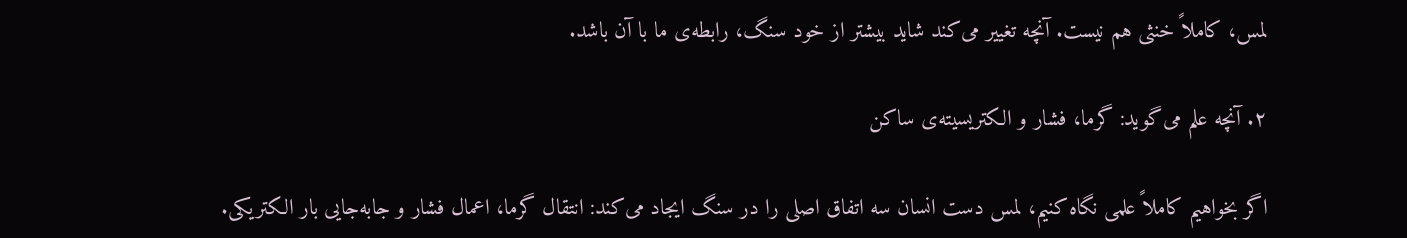لمس، کاملاً خنثی هم نیست. آنچه تغییر می‌کند شاید بیشتر از خود سنگ، رابطه‌ی ما با آن باشد.

۲. آنچه علم می‌گوید: گرما، فشار و الکتریسیته‌ی ساکن

اگر بخواهیم کاملاً علمی نگاه کنیم، لمس دست انسان سه اتفاق اصلی را در سنگ ایجاد می‌کند: انتقال گرما، اعمال فشار و جابه‌جایی بار الکتریکی.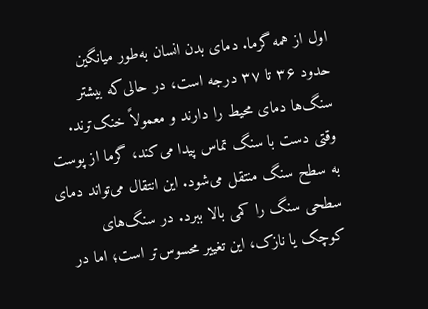اول از همه گرما. دمای بدن انسان به‌طور میانگین حدود ۳۶ تا ۳۷ درجه است، در حالی‌که بیشتر سنگ‌ها دمای محیط را دارند و معمولاً خنک‌ترند. وقتی دست با سنگ تماس پیدا می‌کند، گرما از پوست به سطح سنگ منتقل می‌شود. این انتقال می‌تواند دمای سطحی سنگ را کمی بالا ببرد. در سنگ‌های کوچک یا نازک، این تغییر محسوس‌تر است؛ اما در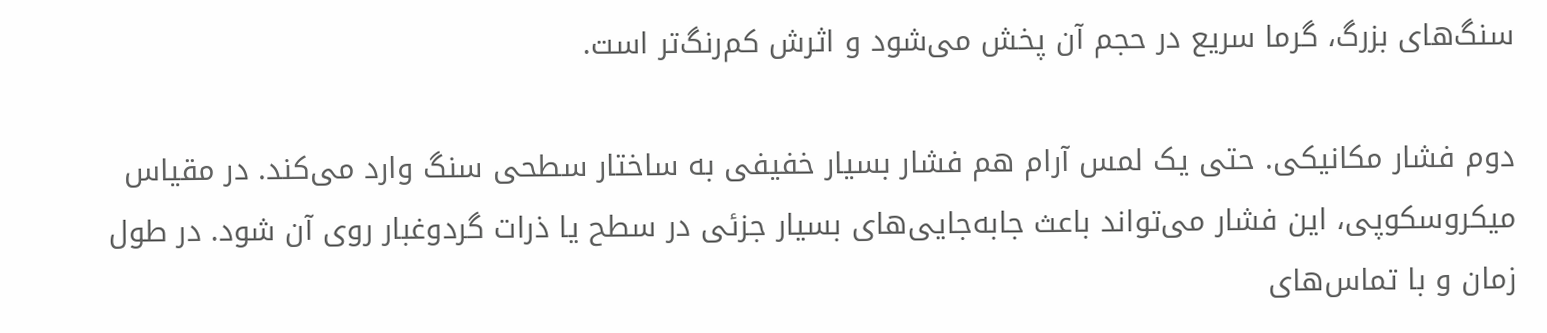سنگ‌های بزرگ، گرما سریع در حجم آن پخش می‌شود و اثرش کم‌رنگ‌تر است.

دوم فشار مکانیکی. حتی یک لمس آرام هم فشار بسیار خفیفی به ساختار سطحی سنگ وارد می‌کند. در مقیاس میکروسکوپی، این فشار می‌تواند باعث جابه‌جایی‌های بسیار جزئی در سطح یا ذرات گردوغبار روی آن شود. در طول زمان و با تماس‌های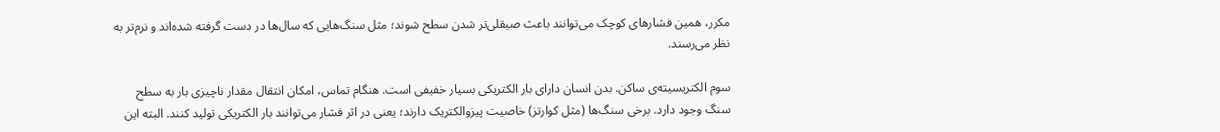مکرر، همین فشارهای کوچک می‌توانند باعث صیقلی‌تر شدن سطح شوند؛ مثل سنگ‌هایی که سال‌ها در دست گرفته شده‌اند و نرم‌تر به نظر می‌رسند.

سوم الکتریسیته‌ی ساکن. بدن انسان دارای بار الکتریکی بسیار خفیفی است. هنگام تماس، امکان انتقال مقدار ناچیزی بار به سطح سنگ وجود دارد. برخی سنگ‌ها (مثل کوارتز) خاصیت پیزوالکتریک دارند؛ یعنی در اثر فشار می‌توانند بار الکتریکی تولید کنند. البته این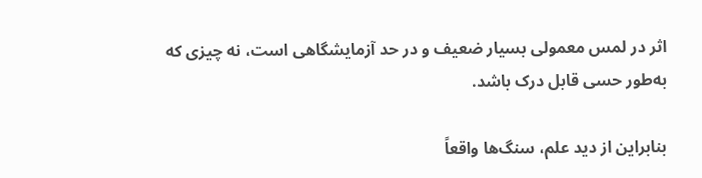اثر در لمس معمولی بسیار ضعیف و در حد آزمایشگاهی است، نه چیزی که به‌طور حسی قابل درک باشد.

بنابراین از دید علم، سنگ‌ها واقعاً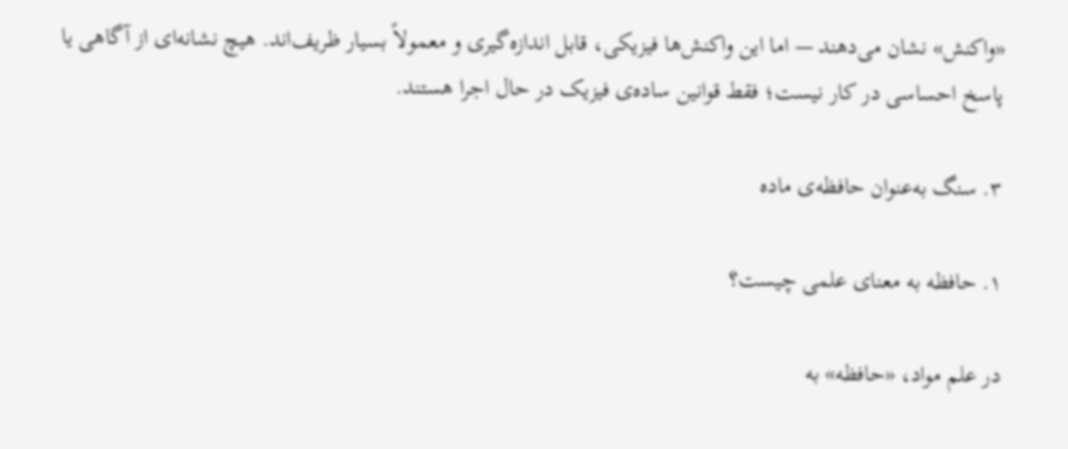«واکنش» نشان می‌دهند — اما این واکنش‌ها فیزیکی، قابل اندازه‌گیری و معمولاً بسیار ظریف‌اند. هیچ نشانه‌ای از آگاهی یا پاسخ احساسی در کار نیست؛ فقط قوانین ساده‌ی فیزیک در حال اجرا هستند.

۳. سنگ به‌عنوان حافظه‌ی ماده

۱. حافظه به معنای علمی چیست؟

در علم مواد، «حافظه» به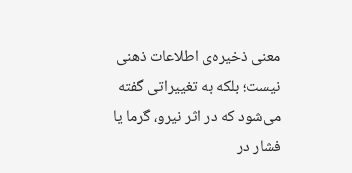معنی ذخیره‌ی اطلاعات ذهنی نیست؛ بلکه به تغییراتی گفته می‌شود که در اثر نیرو، گرما یا فشار در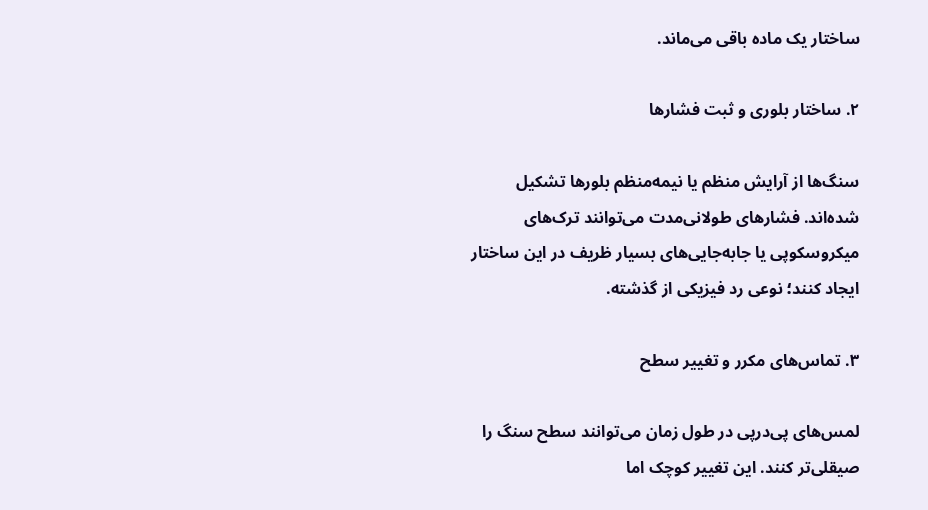ساختار یک ماده باقی می‌ماند.

۲. ساختار بلوری و ثبت فشارها

سنگ‌ها از آرایش منظم یا نیمه‌منظم بلورها تشکیل شده‌اند. فشارهای طولانی‌مدت می‌توانند ترک‌های میکروسکوپی یا جابه‌جایی‌های بسیار ظریف در این ساختار ایجاد کنند؛ نوعی رد فیزیکی از گذشته.

۳. تماس‌های مکرر و تغییر سطح

لمس‌های پی‌درپی در طول زمان می‌توانند سطح سنگ را صیقلی‌تر کنند. این تغییر کوچک اما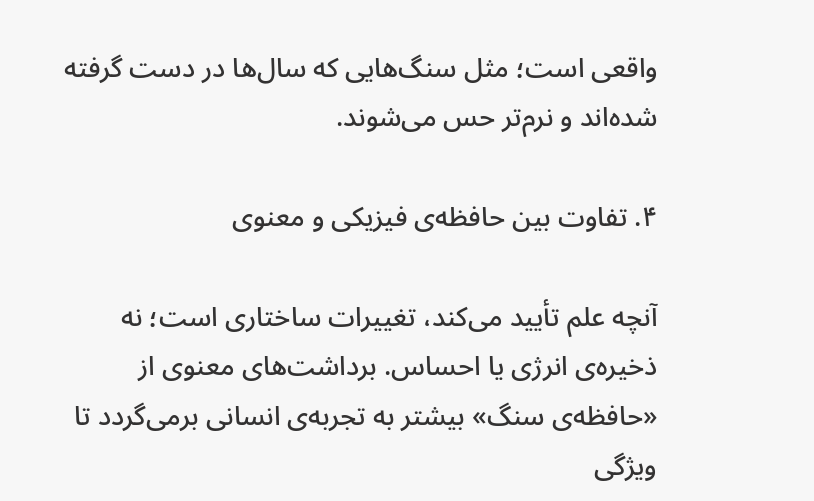واقعی است؛ مثل سنگ‌هایی که سال‌ها در دست گرفته شده‌اند و نرم‌تر حس می‌شوند.

۴. تفاوت بین حافظه‌ی فیزیکی و معنوی

آنچه علم تأیید می‌کند، تغییرات ساختاری است؛ نه ذخیره‌ی انرژی یا احساس. برداشت‌های معنوی از «حافظه‌ی سنگ» بیشتر به تجربه‌ی انسانی برمی‌گردد تا ویژگی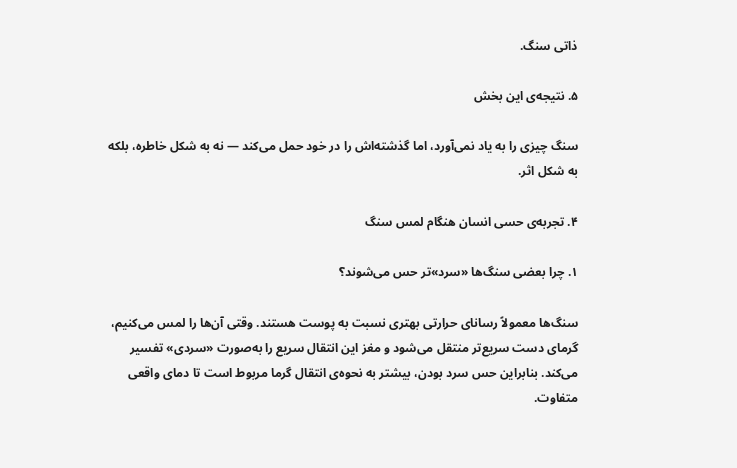ذاتی سنگ.

۵. نتیجه‌ی این بخش

سنگ چیزی را به یاد نمی‌آورد، اما گذشته‌اش را در خود حمل می‌کند — نه به شکل خاطره، بلکه به شکل اثر.

۴. تجربه‌ی حسی انسان هنگام لمس سنگ

۱. چرا بعضی سنگ‌ها «سرد»تر حس می‌شوند؟

سنگ‌ها معمولاً رسانای حرارتی بهتری نسبت به پوست هستند. وقتی آن‌ها را لمس می‌کنیم، گرمای دست سریع‌تر منتقل می‌شود و مغز این انتقال سریع را به‌صورت «سردی» تفسیر می‌کند. بنابراین حس سرد بودن، بیشتر به نحوه‌ی انتقال گرما مربوط است تا دمای واقعی متفاوت.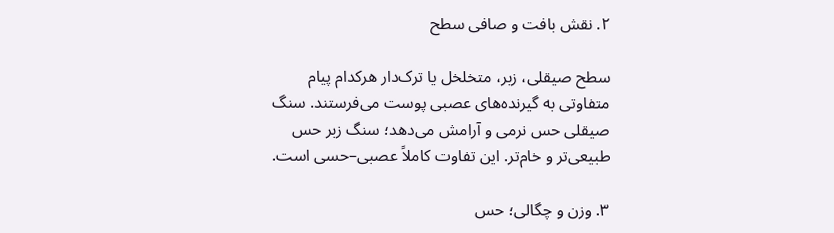۲. نقش بافت و صافی سطح

سطح صیقلی، زبر، متخلخل یا ترک‌دار هرکدام پیام متفاوتی به گیرنده‌های عصبی پوست می‌فرستند. سنگ صیقلی حس نرمی و آرامش می‌دهد؛ سنگ زبر حس طبیعی‌تر و خام‌تر. این تفاوت کاملاً عصبی–حسی است.

۳. وزن و چگالی؛ حس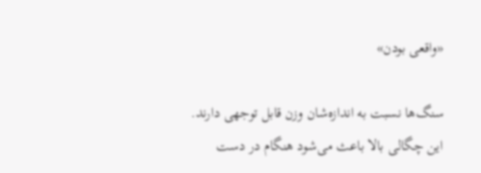«واقعی بودن»

سنگ‌ها نسبت به اندازه‌شان وزن قابل توجهی دارند. این چگالی بالا باعث می‌شود هنگام در دست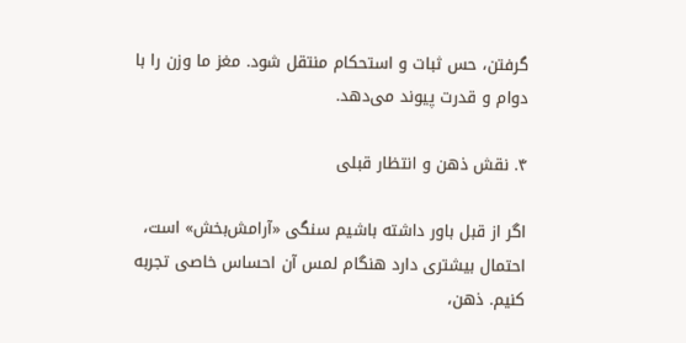گرفتن، حس ثبات و استحکام منتقل شود. مغز ما وزن را با دوام و قدرت پیوند می‌دهد.

۴. نقش ذهن و انتظار قبلی

اگر از قبل باور داشته باشیم سنگی «آرامش‌بخش» است، احتمال بیشتری دارد هنگام لمس آن احساس خاصی تجربه کنیم. ذهن،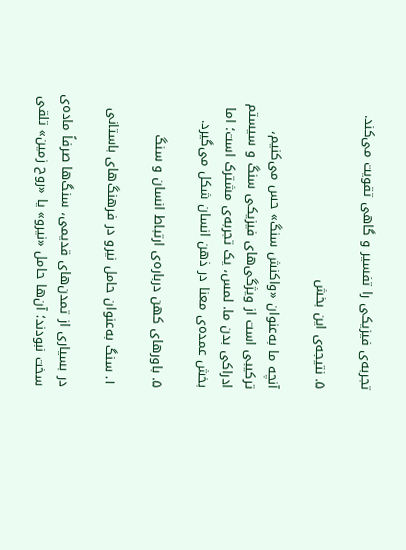تجربه‌ی فیزیکی را تفسیر و گاهی تقویت می‌کند.

۵. نتیجه‌ی این بخش

آنچه ما به‌عنوان «واکنش سنگ» حس می‌کنیم، ترکیبی است از ویژگی‌های فیزیکی سنگ و سیستم ادراکی بدن ما. لمس، یک تجربه‌ی مشترک است؛ اما بخش عمده‌ی معنا در ذهن انسان شکل می‌گیرد.

۵. باورهای کهن درباره‌ی ارتباط انسان و سنگ

۱. سنگ به‌عنوان حامل نیرو در فرهنگ‌های باستانی

در بسیاری از تمدن‌های قدیمی، سنگ‌ها صرفاً ماده‌ی سخت نبودند؛ آن‌ها حامل «نیرو» یا «روح زمین» تلقی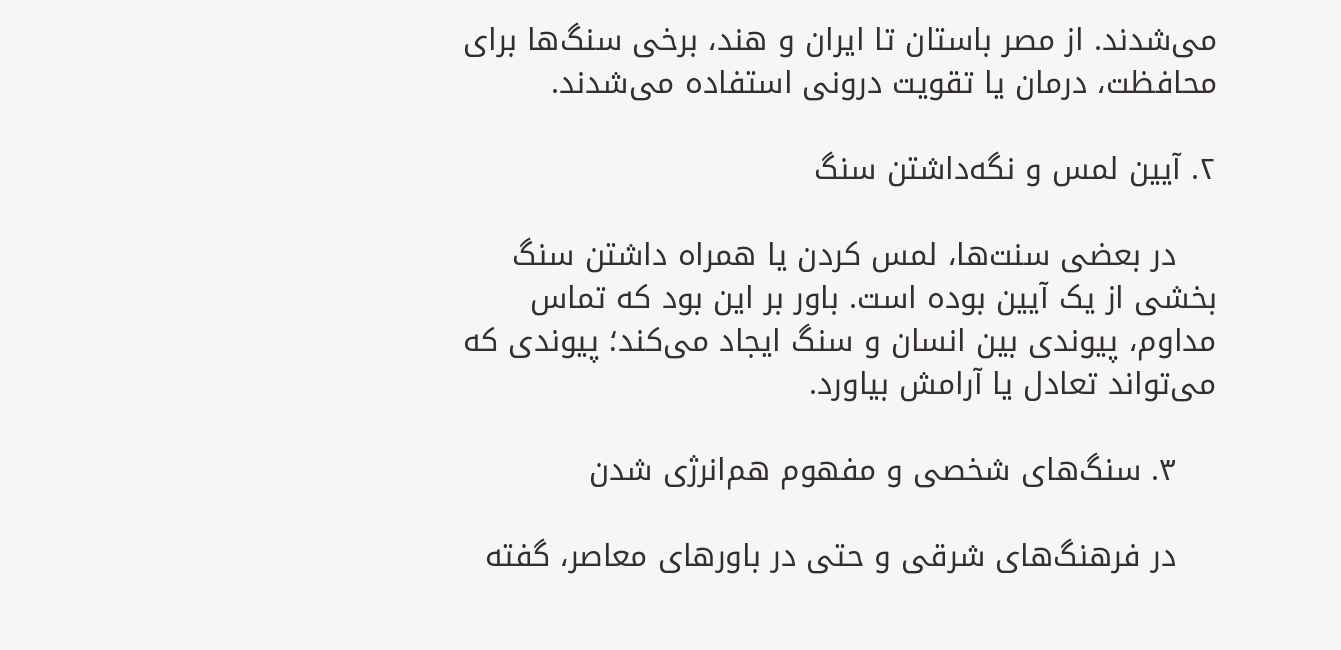می‌شدند. از مصر باستان تا ایران و هند، برخی سنگ‌ها برای محافظت، درمان یا تقویت درونی استفاده می‌شدند.

۲. آیین لمس و نگه‌داشتن سنگ

    در بعضی سنت‌ها، لمس کردن یا همراه داشتن سنگ بخشی از یک آیین بوده است. باور بر این بود که تماس مداوم، پیوندی بین انسان و سنگ ایجاد می‌کند؛ پیوندی که می‌تواند تعادل یا آرامش بیاورد.

    ۳. سنگ‌های شخصی و مفهوم هم‌انرژی شدن

    در فرهنگ‌های شرقی و حتی در باورهای معاصر، گفته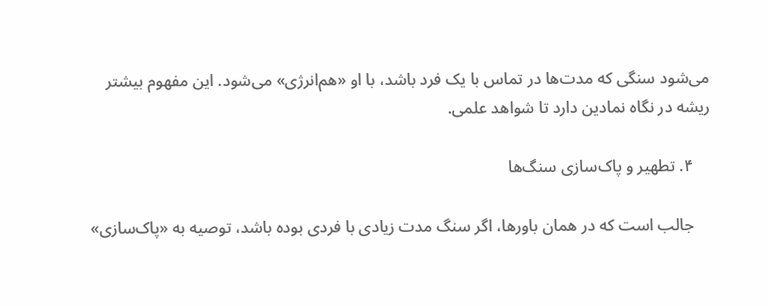می‌شود سنگی که مدت‌ها در تماس با یک فرد باشد، با او «هم‌انرژی» می‌شود. این مفهوم بیشتر ریشه در نگاه نمادین دارد تا شواهد علمی.

    ۴. تطهیر و پاک‌سازی سنگ‌ها

    جالب است که در همان باورها، اگر سنگ مدت زیادی با فردی بوده باشد، توصیه به «پاک‌سازی»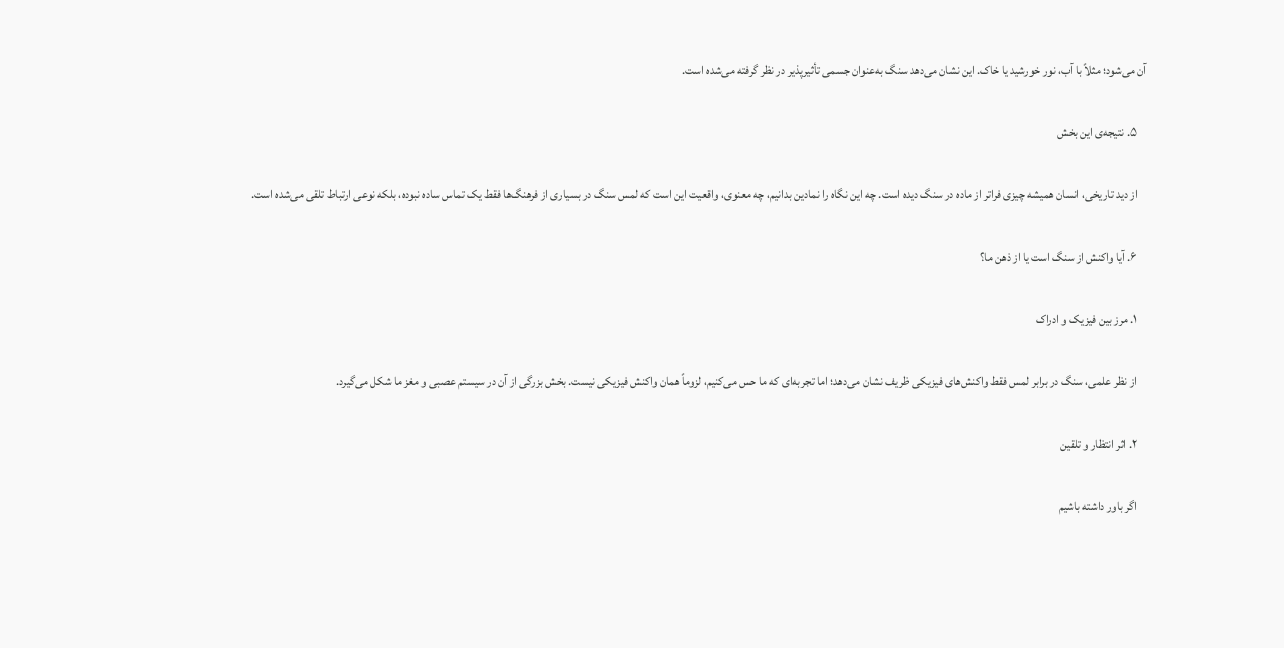آن می‌شود؛ مثلاً با آب، نور خورشید یا خاک. این نشان می‌دهد سنگ به‌عنوان جسمی تأثیرپذیر در نظر گرفته می‌شده است.

    ۵. نتیجه‌ی این بخش

    از دید تاریخی، انسان همیشه چیزی فراتر از ماده در سنگ دیده است. چه این نگاه را نمادین بدانیم، چه معنوی، واقعیت این است که لمس سنگ در بسیاری از فرهنگ‌ها فقط یک تماس ساده نبوده، بلکه نوعی ارتباط تلقی می‌شده است.

    ۶. آیا واکنش از سنگ است یا از ذهن ما؟

    ۱. مرز بین فیزیک و ادراک

    از نظر علمی، سنگ در برابر لمس فقط واکنش‌های فیزیکی ظریف نشان می‌دهد؛ اما تجربه‌ای که ما حس می‌کنیم، لزوماً همان واکنش فیزیکی نیست. بخش بزرگی از آن در سیستم عصبی و مغز ما شکل می‌گیرد.

    ۲. اثر انتظار و تلقین

    اگر باور داشته باشیم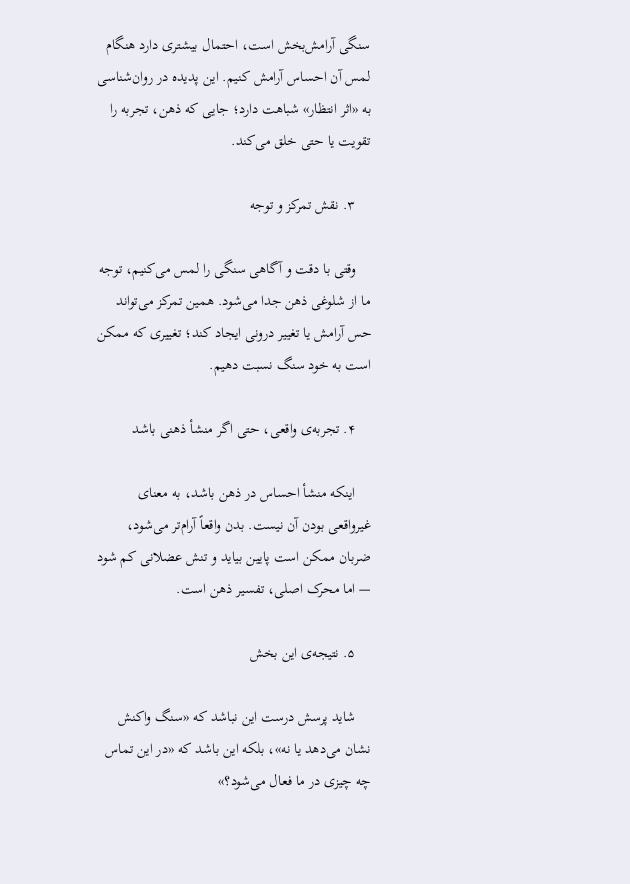سنگی آرامش‌بخش است، احتمال بیشتری دارد هنگام لمس آن احساس آرامش کنیم. این پدیده در روان‌شناسی به «اثر انتظار» شباهت دارد؛ جایی که ذهن، تجربه را تقویت یا حتی خلق می‌کند.

    ۳. نقش تمرکز و توجه

    وقتی با دقت و آگاهی سنگی را لمس می‌کنیم، توجه ما از شلوغی ذهن جدا می‌شود. همین تمرکز می‌تواند حس آرامش یا تغییر درونی ایجاد کند؛ تغییری که ممکن است به خود سنگ نسبت دهیم.

    ۴. تجربه‌ی واقعی، حتی اگر منشأ ذهنی باشد

    اینکه منشأ احساس در ذهن باشد، به معنای غیرواقعی بودن آن نیست. بدن واقعاً آرام‌تر می‌شود، ضربان ممکن است پایین بیاید و تنش عضلانی کم شود — اما محرک اصلی، تفسیر ذهن است.

    ۵. نتیجه‌ی این بخش

    شاید پرسش درست این نباشد که «سنگ واکنش نشان می‌دهد یا نه»، بلکه این باشد که «در این تماس چه چیزی در ما فعال می‌شود؟»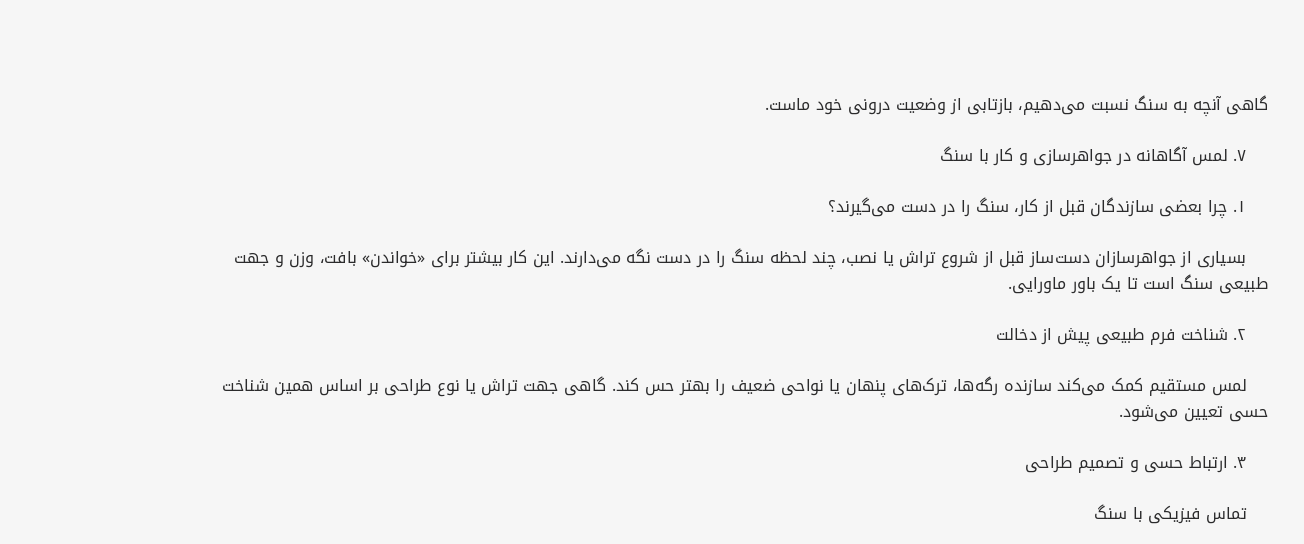گاهی آنچه به سنگ نسبت می‌دهیم، بازتابی از وضعیت درونی خود ماست.

    ۷. لمس آگاهانه در جواهرسازی و کار با سنگ

    ۱. چرا بعضی سازندگان قبل از کار، سنگ را در دست می‌گیرند؟

    بسیاری از جواهرسازان دست‌ساز قبل از شروع تراش یا نصب، چند لحظه سنگ را در دست نگه می‌دارند. این کار بیشتر برای «خواندن» بافت، وزن و جهت طبیعی سنگ است تا یک باور ماورایی.

    ۲. شناخت فرم طبیعی پیش از دخالت

    لمس مستقیم کمک می‌کند سازنده رگه‌ها، ترک‌های پنهان یا نواحی ضعیف را بهتر حس کند. گاهی جهت تراش یا نوع طراحی بر اساس همین شناخت حسی تعیین می‌شود.

    ۳. ارتباط حسی و تصمیم طراحی

    تماس فیزیکی با سنگ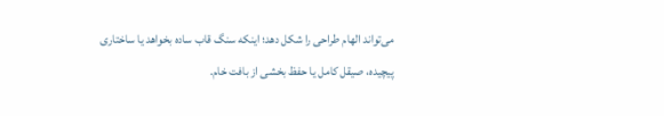می‌تواند الهام طراحی را شکل دهد؛ اینکه سنگ قاب ساده بخواهد یا ساختاری پیچیده، صیقل کامل یا حفظ بخشی از بافت خام.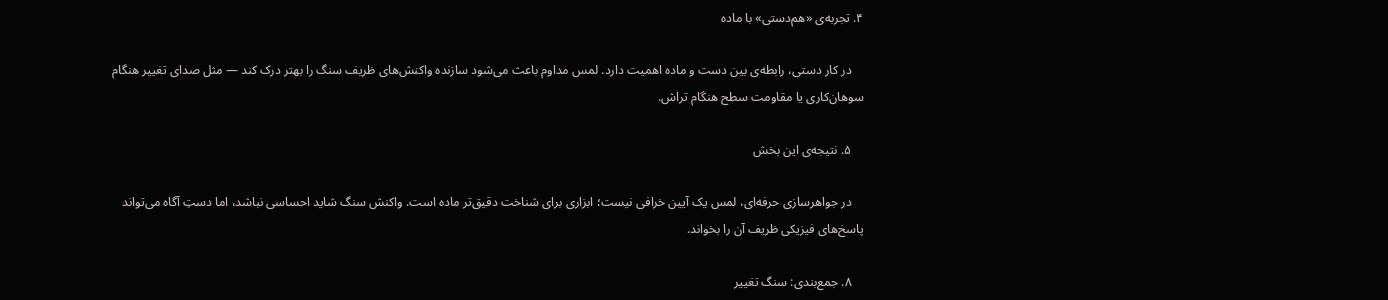۴. تجربه‌ی «هم‌دستی» با ماده

    در کار دستی، رابطه‌ی بین دست و ماده اهمیت دارد. لمس مداوم باعث می‌شود سازنده واکنش‌های ظریف سنگ را بهتر درک کند — مثل صدای تغییر هنگام سوهان‌کاری یا مقاومت سطح هنگام تراش.

    ۵. نتیجه‌ی این بخش

    در جواهرسازی حرفه‌ای، لمس یک آیین خرافی نیست؛ ابزاری برای شناخت دقیق‌تر ماده است. واکنش سنگ شاید احساسی نباشد، اما دستِ آگاه می‌تواند پاسخ‌های فیزیکی ظریف آن را بخواند.

    ۸. جمع‌بندی: سنگ تغییر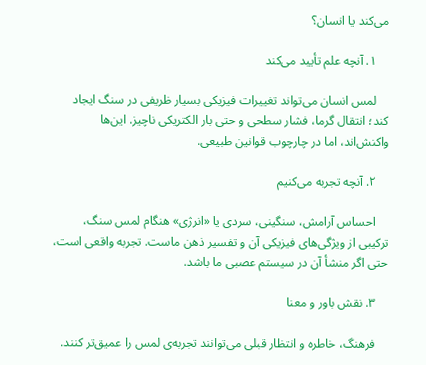می‌کند یا انسان؟

    ۱. آنچه علم تأیید می‌کند

    لمس انسان می‌تواند تغییرات فیزیکی بسیار ظریفی در سنگ ایجاد کند؛ انتقال گرما، فشار سطحی و حتی بار الکتریکی ناچیز. این‌ها واکنش‌اند، اما در چارچوب قوانین طبیعی.

    ۲. آنچه تجربه می‌کنیم

    احساس آرامش، سنگینی، سردی یا «انرژی» هنگام لمس سنگ، ترکیبی از ویژگی‌های فیزیکی آن و تفسیر ذهن ماست. تجربه واقعی است، حتی اگر منشأ آن در سیستم عصبی ما باشد.

    ۳. نقش باور و معنا

    فرهنگ، خاطره و انتظار قبلی می‌توانند تجربه‌ی لمس را عمیق‌تر کنند.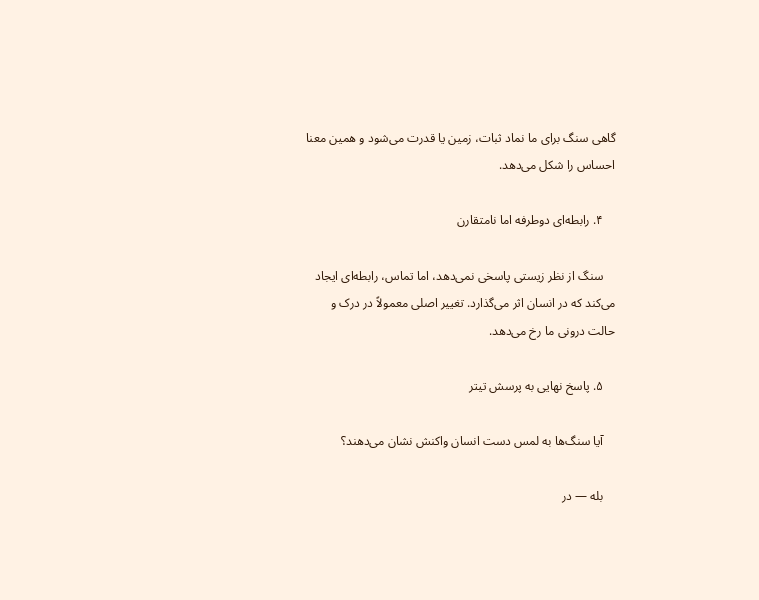گاهی سنگ برای ما نماد ثبات، زمین یا قدرت می‌شود و همین معنا احساس را شکل می‌دهد.

    ۴. رابطه‌ای دوطرفه اما نامتقارن

    سنگ از نظر زیستی پاسخی نمی‌دهد، اما تماس، رابطه‌ای ایجاد می‌کند که در انسان اثر می‌گذارد. تغییر اصلی معمولاً در درک و حالت درونی ما رخ می‌دهد.

    ۵. پاسخ نهایی به پرسش تیتر

    آیا سنگ‌ها به لمس دست انسان واکنش نشان می‌دهند؟

    بله — در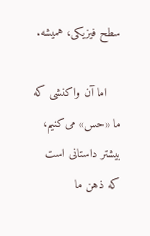سطح فیزیکی، همیشه.

    اما آن واکنشی که ما «حس» می‌کنیم، بیشتر داستانی است که ذهن ما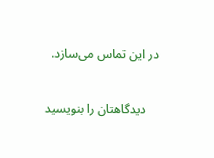در این تماس می‌سازد.

    دیدگاهتان را بنویسید